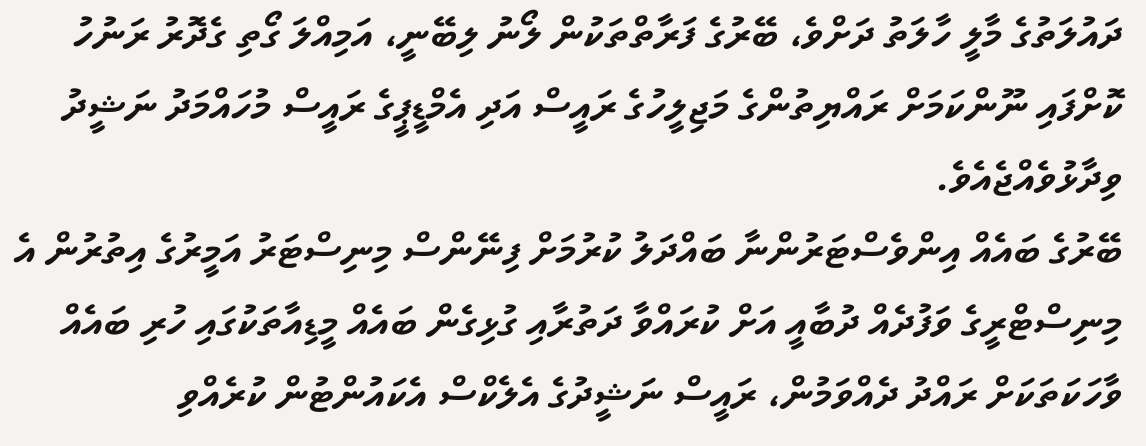ދައުލަތުގެ މާލީ ހާލަތު ދަށްވެ، ބޭރުގެ ފަރާތްތަކުން ލޯނު ލިބޭނީ، އަމިއްލަ ގޯތި ގެދޮރު ރަނުހު ކޮށްފައި ނޫންކަމަށް ރައްޔިތުންގެ މަޖިލީހުގެ ރައީސް އަދި އެމްޑީޕީގެ ރައީސް މުހައްމަދު ނަޝީދު ވިދާޅުވެއްޖެއެވެ.
ބޭރުގެ ބައެއް އިންވެސްޓަރުންނާ ބައްދަލު ކުރުމަށް ފިނޭންސް މިނިސްޓަރު އަމީރުގެ އިތުރުން އެ މިނިސްޓްރީގެ ވަފުދެއް ދުބާއީ އަށް ކުރައްވާ ދަތުރާއި ގުޅިގެން ބައެއް މީޑިއާތަކުގައި ހުރި ބައެއް ވާހަކަތަކަށް ރައްދު ދެއްވަމުން، ރައީސް ނަޝީދުގެ އެލެކްސް އެކައުންޓުން ކުރެއްވި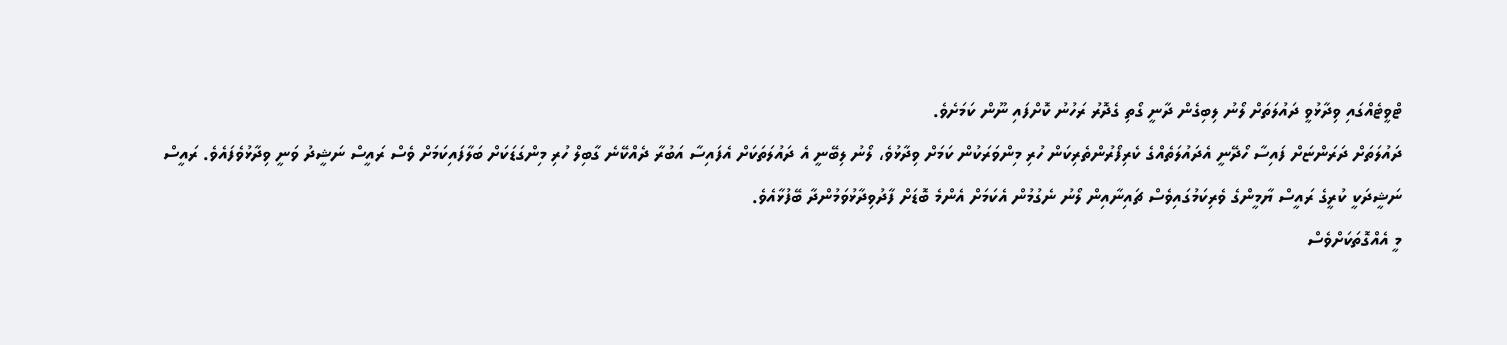ޓްވީޓެއްގައި ވިދާޅުވީ ދައުލަތަށް ލޯނު ލިބިގެން ދާނީ ގޯތި ގެދޮރު ރަހުނު ކޮށްފައި ނޫން ކަމަށެވެ.
ދައުލަތަށް ދަރަންޏަށް ފައިސާ ހޯދޭނީ އެދައުލަތެއްގެ ކެރިފޯރުންތެރިކަން ހުރި މިންވަރަކުން ކަމަށް ވިދާޅުވެ، ލޯނު ލިބޭނީ އެ ދައުލަތަކަށް އެފައިސާ އަބުރާ ދެއްކޭނެ ގާބިލް ހުރި މިންގަޑަކަށް ބަލާފައިކަމަށް ވެސް ރައީސް ނަޝީދު ވަނީ ވިދާޅުވެފައެވެ. ރައީސް ނަޝީދަކީ ކުރީގެ ރައީސް ޔާމީންގެ ވެރިކަމުގައިވެސް ޗައިނާއިން ލޯނު ނެގުމުން އެކަމަށް އެންމެ ބޮޑަށް ފާދުވިދާޅުވަމުންދާ ބޭފުޅާއެވެ.
މީ އެއްގޮތަކަށްވެސް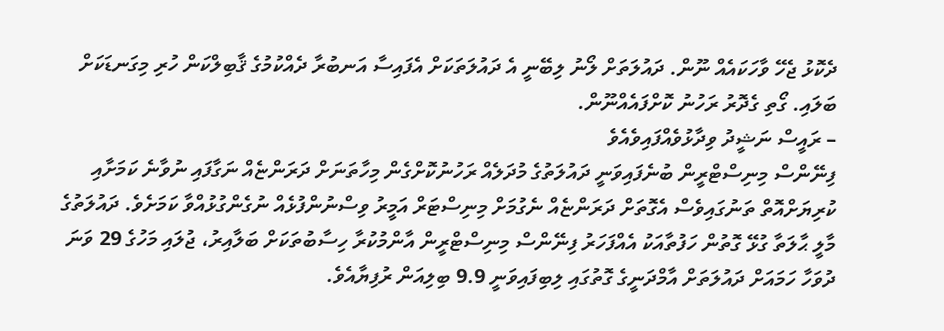ދެކޮޅު ޖެހޭ ވާހަކައެއް ނޫން. ދައުލަތަށް ލޯނު ލިބޭނީ އެ ދައުލަތަކަށް އެފައިސާ އަނބުރާ ދެއްކުމުގެ ޤާބިލްކަން ހުރި މިގަނޑަކަށް ބަލައި. ގޯތި ގެދޮރު ރަހުނު ކޮށްފައެއްނޫން.
– ރައީސް ނަޝީދު ވިދާޅުވެއްފައިވެއެވެ
ފިނޭންސް މިނިސްޓްރީން ބުނެފައިވަނީ ދައުލަތުގެ މުދަލެއް ރަހުނުކޮށްގެން މިހާތަނަށް ދަރަންޏެއް ނަގާފައި ނުވާނެ ކަމަށާއި ކުރިޔަށްއޮތް ތަނުގައިވެސް އެގޮތަށް ދަރަންޏެއް ނެގުމަށް މިނިސްޓަރް އަމީރު ވިސްނުންފުޅެއް ނުގެންގުޅުއްވާ ކަމަށެވެ. ދައުލަތުގެ މާލީ ޙާލަތާ ގުޅޭ ގޮތުން ހަފުތާއަކު އެއްފަހަރު ފިނޭންސް މިނިސްޓްރީން އާންމުކުރާ ހިސާބުތަކަށް ބަލާއިރު، ޖުލައި މަހުގެ 29 ވަނަ ދުވަހާ ހަމައަށް ދައުލަތަށް އާމްދަނީގެ ގޮތުގައި ލިބިފައިވަނީ 9.9 ބިލިއަން ރުފިޔާއެވެ.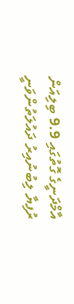އާމްދަނީގެ ގޮތުގައި 9.9 ބިލިއަން ރުފިޔާ ލިބުނުއިރު ދައުލަތުންވަނީ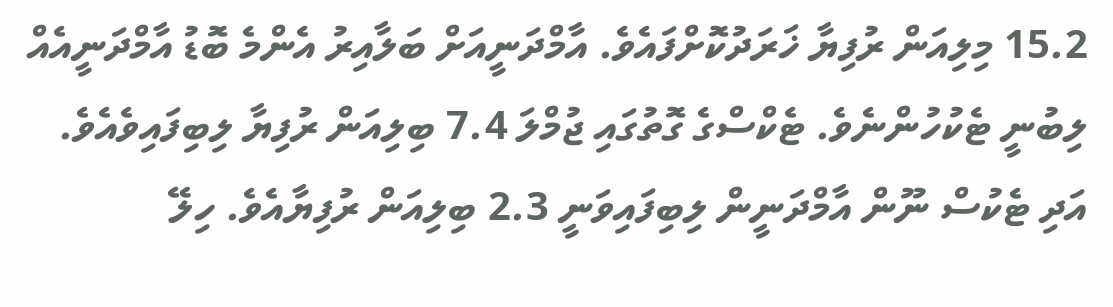15.2 މިލިއަން ރުފިޔާ ޚަރަދުކޮށްފައެވެ. އާމްދަނީއަށް ބަލާއިރު އެންމެ ބޮޑު އާމްދަނީއެއް ލިބުނީ ޓެކުހުންނެވެ. ޓެކްސްގެ ގޮތުގައި ޖުމްލަ 7.4 ބިލިއަން ރުފިޔާ ލިބިފައިވެއެވެ. އަދި ޓެކުސް ނޫން އާމްދަނީން ލިބިފައިވަނީ 2.3 ބިލިއަން ރުފިޔާއެވެ. ހިލޭ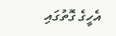އެހީގެ ގޮތުގައި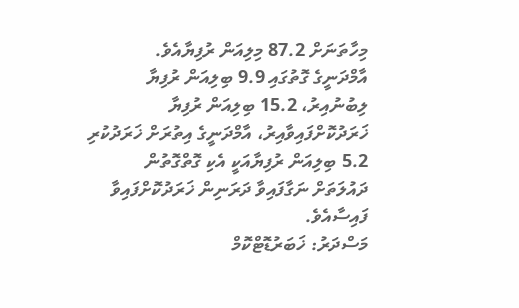މިހާތަނަށް 87.2 މިލިއަން ރުފިޔާއެވެ.
އާމްދަނީގެ ގޮތުގައި 9.9 ބިލިއަން ރުފިޔާ ލިބުނުއިރު، 15.2 ބިލިއަން ރުފިޔާ ޚަރަދުކޮށްފައިވާއިރު، އާމްދަނީގެ އިތުރަށް ޚަރަދުކުރި 5.2 ބިލިއަން ރުފިޔާއަކީ އެކި ގޮތްގޮތުން ދައުލަތަށް ނަގާފައިވާ ދަރަނިން ޚަރަދުކޮށްފައިވާ ފައިސާއެވެ.
މަސްދަރު: ޚަބަރުޑޮޓްކޮމް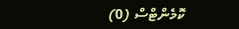ކޮމެންޓްސް (0)